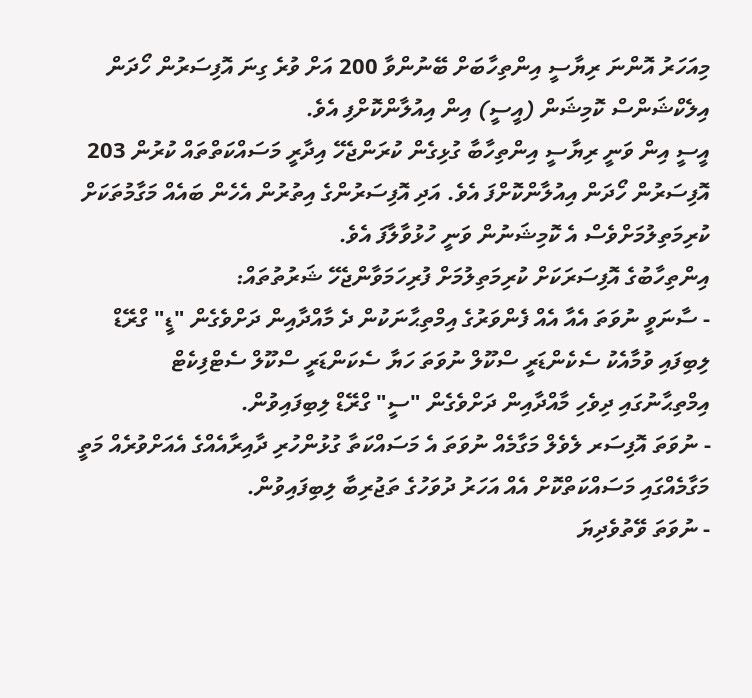މިއަހަރު އޮންނަ ރިޔާސީ އިންތިހާބަށް ބޭނުންވާ 200 އަށް ވުރެ ގިނަ އޮފިސަރުން ހޯދަން އިލެކްޝަންސް ކޮމިޝަން (އީސީ) އިން އިއުލާންކޮށްފި އެވެ.
އީސީ އިން ވަނީ ރިޔާސީ އިންތިހާބާ ގުޅިގެން ކުރަންޖެހޭ އިދާރީ މަސައްކަތްތައް ކުރުން 203 އޮފިސަރުން ހޯދަން އިއުލާންކޮށްފަ އެވެ. އަދި އޮފިސަރުންގެ އިތުރުން އެހެން ބައެއް މަގާމުތަކަށް ކުރިމަތިލުމަށްވެސް އެ ކޮމިޝަނުން ވަނީ ހުޅުވާލާފަ އެވެ.
އިންތިހާބުގެ އޮފިސަރަކަށް ކުރިމަތިލުމަށް ފުރިހަމަވާންޖެހޭ ޝަރުތުތައް:
- ސާނަވީ ނުވަތަ އެއާ އެއް ފެންވަރުގެ އިމްތިޙާނަކުން ދެ މާއްދާއިން ދަށްވެގެން "ޑީ" ގްރޭޑް ލިބިފައި ވުމާއެކު ސެކެންޑަރީ ސްކޫލް ނުވަތަ ހަޔާ ސެކަންޑަރީ ސްކޫލް ސެޓްފިކެޓް އިމްތިޙާނުގައި ދިވެހި މާއްދާއިން ދަށްވެގެން "ސީ" ގްރޭޑް ލިބިފައިވުން.
- ނުވަތަ އޮފިސަރ ލެވެލް މަގާމެއް ނުވަތަ އެ މަސައްކަތާ ގުޅުންހުރި ދާއިރާއެއްގެ އެއަށްވުރެއް މަތީ މަގާމެއްގައި މަސައްކަތްކޮށް އެއް އަހަރު ދުވަހުގެ ތަޖުރިބާ ލިބިފައިވުން.
- ނުވަތަ ވޭތުވެދިޔަ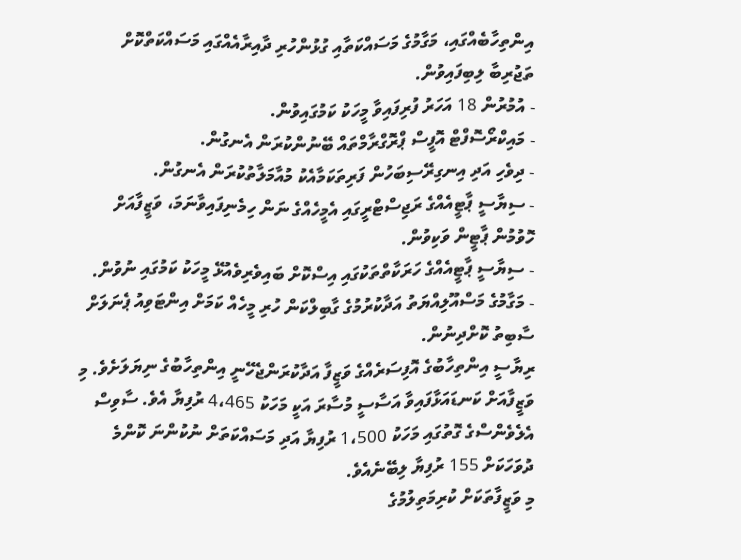އިންތިހާބެއްގައި، މަގާމުގެ މަސައްކަތާއި ގުޅުންހުރި ދާއިރާއެއްގައި މަސައްކަތްކޮށް ތަޖުރިބާ ލިބިފައިވުން.
- އުމުރުން 18 އަހަރު ފުރިފައިވާ މީހަކު ކަމުގައިވުން.
- މައިކްރޯސޮފްޓް އޮފީސް ޕްރޮގްރާމްތައް ބޭނުންކުރަން އެނގުން.
- ދިވެހި އަދި އިނގިރޭސިބަހުން ފަރިތަކަމާއެކު މުއާމަލާތުކުރަން އެނގުން.
- ސިޔާސީ ޕާޓީއެއްގެ ރަޖިސްޓްރީގައި އެމީހެއްގެ ނަން ހިމެނިފައިވާނަމަ، ވަޒީފާއަށް ހޮވުމުން ޕާޓީން ވަކިވުން.
- ސިޔާސީ ޕާޓީއެއްގެ ހަރަކާތްތަކުގައި އިސްކޮށް ބައިވެރިވެއުޅޭ މީހަކު ކަމުގައި ނުވުން.
- މަގާމުގެ މަސްއޫލިއްޔަތު އަދާކުރުމުގެ ގާބިލްކަން ހުރި މީހެއް ކަމަށް އިންޓަވިއު ޕެނަލަށް ސާބިތު ކޮށްދިނުން.
ރިޔާސީ އިންތިހާބުގެ އޮފިސަރެއްގެ ވަޒީފާ އަދާކުރަންޖެހޭނީ އިންތިހާބުގެ ނިޔަލަށެވެ. މި ވަޒީފާއަށް ކަނޑައަޅާފައިވާ އަސާސީ މުސާރަ އަކީ މަހަކު 4،465 ރުފިޔާ އެވެ. ސާވިސް އެލެވެންސްގެ ގޮތުގައި މަހަކު 1،500 ރުފިޔާ އަދި މަސައްކަތަށް ނުކުންނަ ކޮންމެ ދުވަހަކަށް 155 ރުފިޔާ ލިބޭނެއެވެ.
މި ވަޒީފާތަކަށް ކުރިމަތިލުމުގެ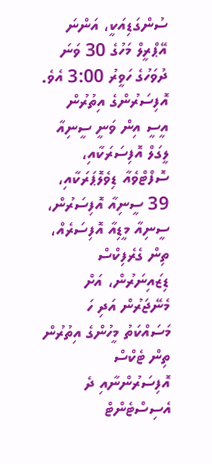ސުންގަޑިއަކީ، އަންނަ އޭޕްރީލް މަހުގެ 30 ވަނަ ދުވަހުގެ ހަވީރު 3:00 އެވެ.
އޮފިސަރުންގެ އިތުރުން އީސީ އިން ވަނީ ސީނިއާ ލީގަލް އޮފިސަރަކާއި، ސޮފްޓްވެއާ ޑިވެލޮޕަރަކާއި، 39 ސީނިއާ އޮފިސަރުން، ސީނިއާ މީޑިއާ އޮފިސަރެއް، ތިން ގެރެފިކްސް ޑިޒައިނަރުން، އަށް މެނޭޖަރުން އަދި ހަ މަސައްކަތު މީހުންގެ އިތުރުން ތިން ޓެކްސް އޮފިސަރުންނާއި ދެ އެސިސްޓެންޓް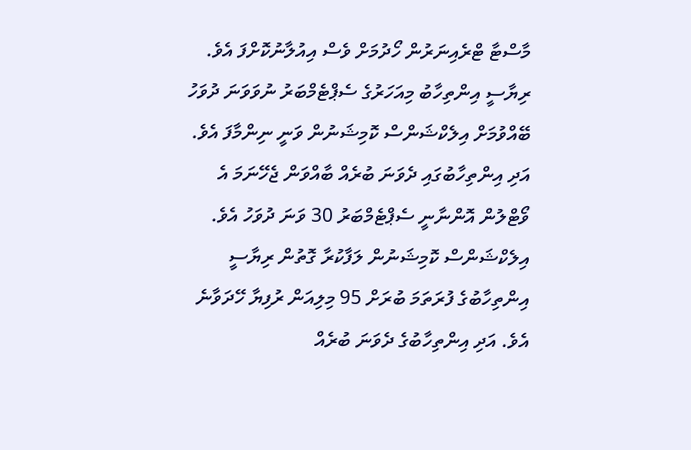މާސްޓާ ޓްރެއިނަރުން ހޯދުމަށް ވެސް އިއުލާނުކޮށްފަ އެވެ.
ރިޔާސީ އިންތިހާބު މިއަހަރުގެ ސެޕްޓެމްބަރު ނުވަވަނަ ދުވަހު ބޭއްވުމަށް އިލެކްޝަންސް ކޮމިޝަނުން ވަނީ ނިންމާފަ އެވެ. އަދި އިންތިހާބުގައި ދެވަނަ ބުރެއް ބާއްވަން ޖެހޭނަމަ އެ ވޯޓްލުން އޮންނާނީ ސެޕްޓެމްބަރު 30 ވަނަ ދުވަހު އެވެ. އިލެކްޝަންސް ކޮމިޝަނުން ލަފާކުރާ ގޮތުން ރިޔާސީ އިންތިހާބުގެ ފުރަތަމަ ބުރަށް 95 މިލިއަން ރުފިޔާ ހޭދަވާނެ އެވެ. އަދި އިންތިހާބުގެ ދެވަނަ ބުރެއް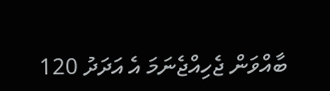ބާއްވަން ޖެހިއްޖެނަމަ އެ އަދަދު 120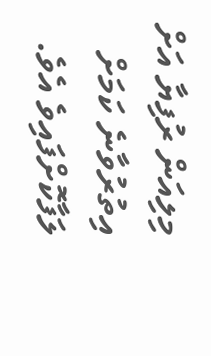މިލިއަން ރުފިޔާ އަށް އިތުރުވާނެ ކަމަށް ލަފާކޮށްފައިވެ އެވެ.